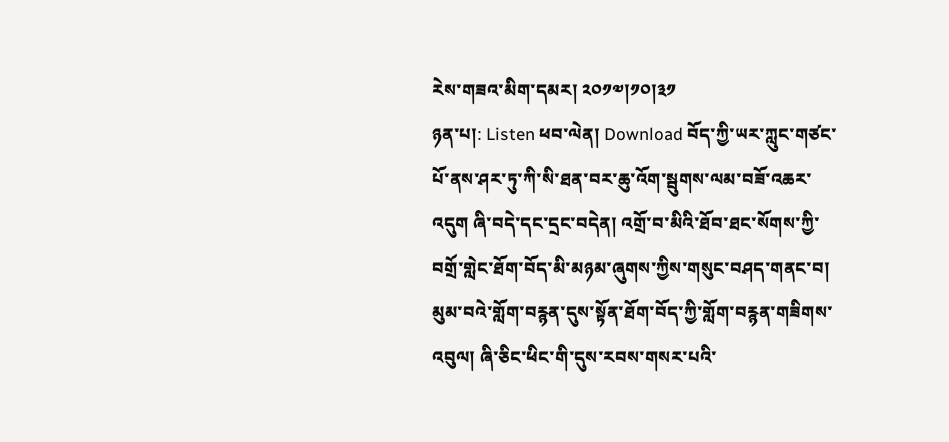རེས་གཟའ་མིག་དམར། ༢༠༡༧།༡༠།༣༡
ཉན་པ།: Listen ཕབ་ལེན། Download བོད་ཀྱི་ཡར་ཀླུང་གཙང་པོ་ནས་ཤར་ཏུ་ཀི་སི་ཐན་བར་ཆུ་འོག་སྦུགས་ལམ་བཟོ་འཆར་འདུག ཞི་བདེ་དང་དྲང་བདེན། འགྲོ་བ་མིའི་ཐོབ་ཐང་སོགས་ཀྱི་བགྲོ་གླེང་ཐོག་བོད་མི་མཉམ་ཞུགས་ཀྱིས་གསུང་བཤད་གནང་བ། མུམ་བའེ་གློག་བརྙན་དུས་སྟོན་ཐོག་བོད་ཀྱི་གློག་བརྙན་གཟིགས་འབུལ། ཞི་ཅིང་ཕིང་གི་དུས་རབས་གསར་པའི་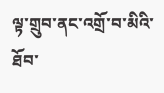ལྟ་གྲུབ་ནང་འགྲོ་བ་མིའི་ཐོབ་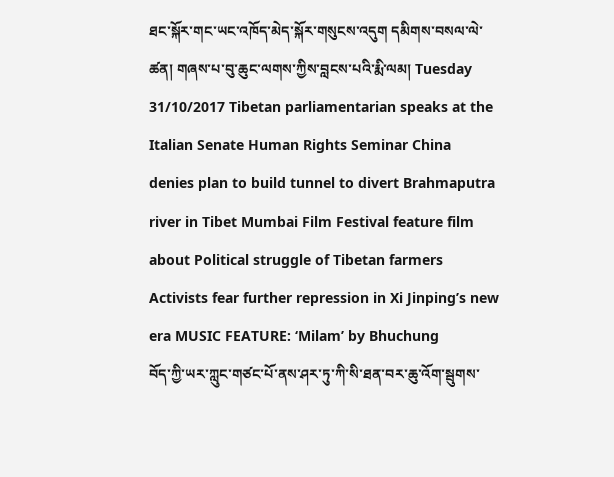ཐང་སྐོར་གང་ཡང་འཁོད་མེད་སྐོར་གསུངས་འདུག དམིགས་བསལ་ལེ་ཚན། གཞས་པ་བུ་ཆུང་ལགས་ཀྱིས་བླངས་པའི་རྨི་ལམ། Tuesday 31/10/2017 Tibetan parliamentarian speaks at the Italian Senate Human Rights Seminar China denies plan to build tunnel to divert Brahmaputra river in Tibet Mumbai Film Festival feature film about Political struggle of Tibetan farmers Activists fear further repression in Xi Jinping’s new era MUSIC FEATURE: ‘Milam’ by Bhuchung
བོད་ཀྱི་ཡར་ཀླུང་གཙང་པོ་ནས་ཤར་ཏུ་ཀི་སི་ཐན་བར་ཆུ་འོག་སྦུགས་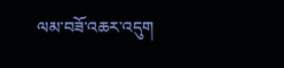ལམ་བཟོ་འཆར་འདུག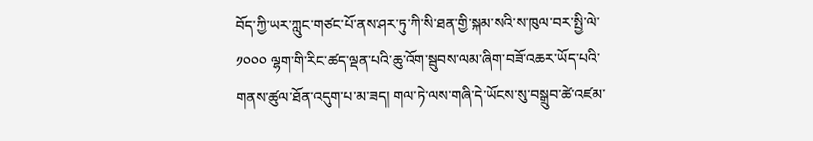བོད་ཀྱི་ཡར་ཀླུང་གཙང་པོ་ནས་ཤར་ཏུ་ཀི་སི་ཐན་གྱི་སྐམ་སའི་ས་ཁུལ་བར་སྤྱི་ལེ་ ༡༠༠༠ ལྷག་གི་རིང་ཚད་ལྡན་པའི་ཆུ་འོག་སྦུབས་ལམ་ཞིག་བཟོ་འཆར་ཡོད་པའི་གནས་ཚུལ་ཐོན་འདུག་པ་མ་ཟད། གལ་ཏེ་ལས་གཞི་དེ་ཡོངས་སུ་བསྒྲུབ་ཚེ་འཛམ་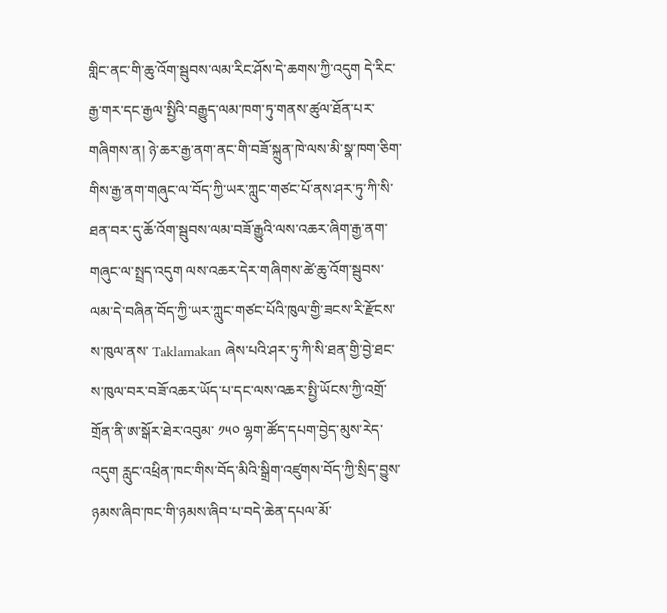གླིང་ནང་གི་ཆུ་འོག་སྦུབས་ལམ་རིང་ཤོས་དེ་ཆགས་ཀྱི་འདུག དེ་རིང་རྒྱ་གར་དང་རྒྱལ་སྤྱིའི་བརྒྱུད་ལམ་ཁག་ཏུ་གནས་ཚུལ་ཐོན་པར་གཞིགས་ན། ཉེ་ཆར་རྒྱ་ནག་ནང་གི་བཟོ་སྐྲུན་ཁེ་ལས་མི་སྣ་ཁག་ཅིག་གིས་རྒྱ་ནག་གཞུང་ལ་བོད་ཀྱི་ཡར་ཀླུང་གཙང་པོ་ནས་ཤར་ཏུ་ཀི་སི་ཐན་བར་དུ་ཆོ་འོག་སྦུབས་ལམ་བཟོ་རྒྱུའི་ལས་འཆར་ཞིག་རྒྱ་ནག་གཞུང་ལ་སྤྲད་འདུག ལས་འཆར་དེར་གཞིགས་ཚེ་ཆུ་འོག་སྦུབས་ལམ་དེ་བཞིན་བོད་ཀྱི་ཡར་ཀླུང་གཙང་པོའི་ཁུལ་གྱི་ཟངས་རི་རྫོངས་ས་ཁུལ་ནས་ Taklamakan ཞེས་པའི་ཤར་ཏུ་ཀི་སི་ཐན་གྱི་བྱེ་ཐང་ས་ཁུལ་བར་བཟོ་འཆར་ཡོད་པ་དང་ལས་འཆར་སྤྱི་ཡོངས་ཀྱི་འགྲོ་གྲོན་ནི་ཨ་སྒོར་ཐེར་འབུམ་ ༡༥༠ ལྷག་ཚོད་དཔག་བྱེད་མུས་རེད་འདུག རླུང་འཕྲིན་ཁང་གིས་བོད་མིའི་སྒྲིག་འཛུགས་བོད་ཀྱི་སྲིད་བྱུས་ཉམས་ཞིབ་ཁང་གི་ཉམས་ཞིབ་པ་བདེ་ཆེན་དཔལ་མོ་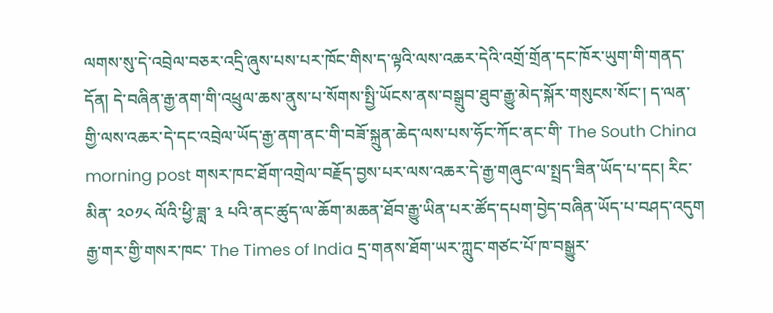ལགས་སུ་དེ་འབྲེལ་བཅར་འདྲི་ཞུས་པས་པར་ཁོང་གིས་ད་ལྟའི་ལས་འཆར་དེའི་འགྲོ་གྲོན་དང་ཁོར་ཡུག་གི་གནད་དོན། དེ་བཞིན་རྒྱ་ནག་གི་འཕྲུལ་ཆས་ནུས་པ་སོགས་སྤྱི་ཡོངས་ནས་བསྒྲུབ་ཐུབ་རྒྱུ་མེད་སྐོར་གསུངས་སོང་། ད་ལན་གྱི་ལས་འཆར་དེ་དང་འབྲེལ་ཡོད་རྒྱ་ནག་ནང་གི་བཟོ་སྐྲུན་ཆེད་ལས་པས་ཧོང་ཀོང་ནང་གི་ The South China morning post གསར་ཁང་ཐོག་འགྲེལ་བརྗོད་བྱས་པར་ལས་འཆར་དེ་རྒྱ་གཞུང་ལ་སྤྲད་ཟིན་ཡོད་པ་དང། རིང་མིན་ ༢༠༡༨ ལོའི་ཕྱི་ཟླ་ ༣ པའི་ནང་ཚུད་ལ་ཆོག་མཆན་ཐོབ་རྒྱུ་ཡིན་པར་ཚོད་དཔག་བྱེད་བཞིན་ཡོད་པ་བཤད་འདུག རྒྱ་གར་གྱི་གསར་ཁང་ The Times of India དྲ་གནས་ཐོག་ཡར་ཀླུང་གཙང་པོ་ཁ་བསྒྱུར་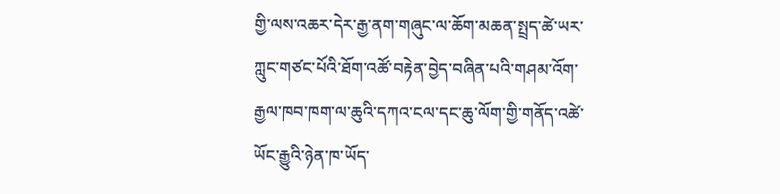གྱི་ལས་འཆར་དེར་རྒྱ་ནག་གཞུང་ལ་ཆོག་མཆན་སྤྲད་ཚེ་ཡར་ཀླུང་གཙང་པོའི་ཐོག་འཚོ་བརྟེན་བྱེད་བཞིན་པའི་གཤམ་འོག་རྒྱལ་ཁབ་ཁག་ལ་ཆུའི་དཀའ་ངལ་དང་ཆུ་ལོག་གྱི་གནོད་འཚེ་ཡོང་རྒྱུའི་ཉེན་ཁ་ཡོད་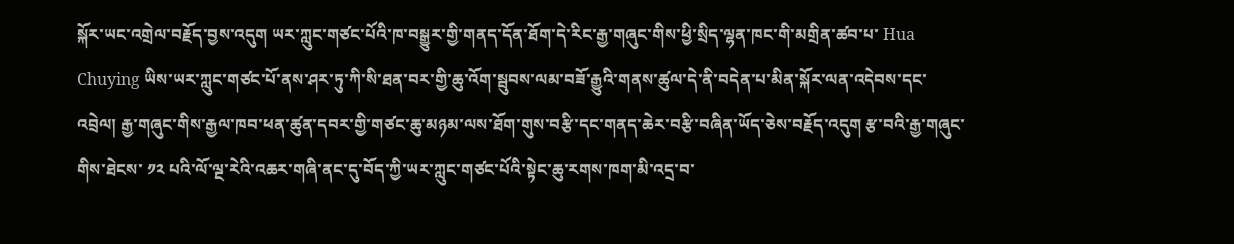སྐོར་ཡང་འགྲེལ་བརྗོད་བྱས་འདུག ཡར་ཀླུང་གཙང་པོའི་ཁ་བསྒྱུར་གྱི་གནད་དོན་ཐོག་དེ་རིང་རྒྱ་གཞུང་གིས་ཕྱི་སྲིད་ལྷན་ཁང་གི་མགྲིན་ཚབ་པ་ Hua Chuying ཡིས་ཡར་ཀླུང་གཙང་པོ་ནས་ཤར་ཏུ་ཀི་སི་ཐན་བར་གྱི་ཆུ་འོག་སྦུབས་ལམ་བཟོ་རྒྱུའི་གནས་ཚུལ་དེ་ནི་བདེན་པ་མིན་སྐོར་ལན་འདེབས་དང་འབྲེལ། རྒྱ་གཞུང་གིས་རྒྱལ་ཁབ་ཕན་ཚུན་དབར་གྱི་གཙང་ཆུ་མཉམ་ལས་ཐོག་གུས་བརྩི་དང་གནད་ཆེར་བརྩི་བཞིན་ཡོད་ཅེས་བརྗོད་འདུག རྩ་བའི་རྒྱ་གཞུང་གིས་ཐེངས་ ༡༢ པའི་ལོ་ལྔ་རེའི་འཆར་གཞི་ནང་དུ་བོད་ཀྱི་ཡར་ཀླུང་གཙང་པོའི་སྟེང་ཆུ་རགས་ཁག་མི་འདྲ་བ་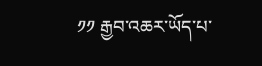༡༡ རྒྱབ་འཆར་ཡོད་པ་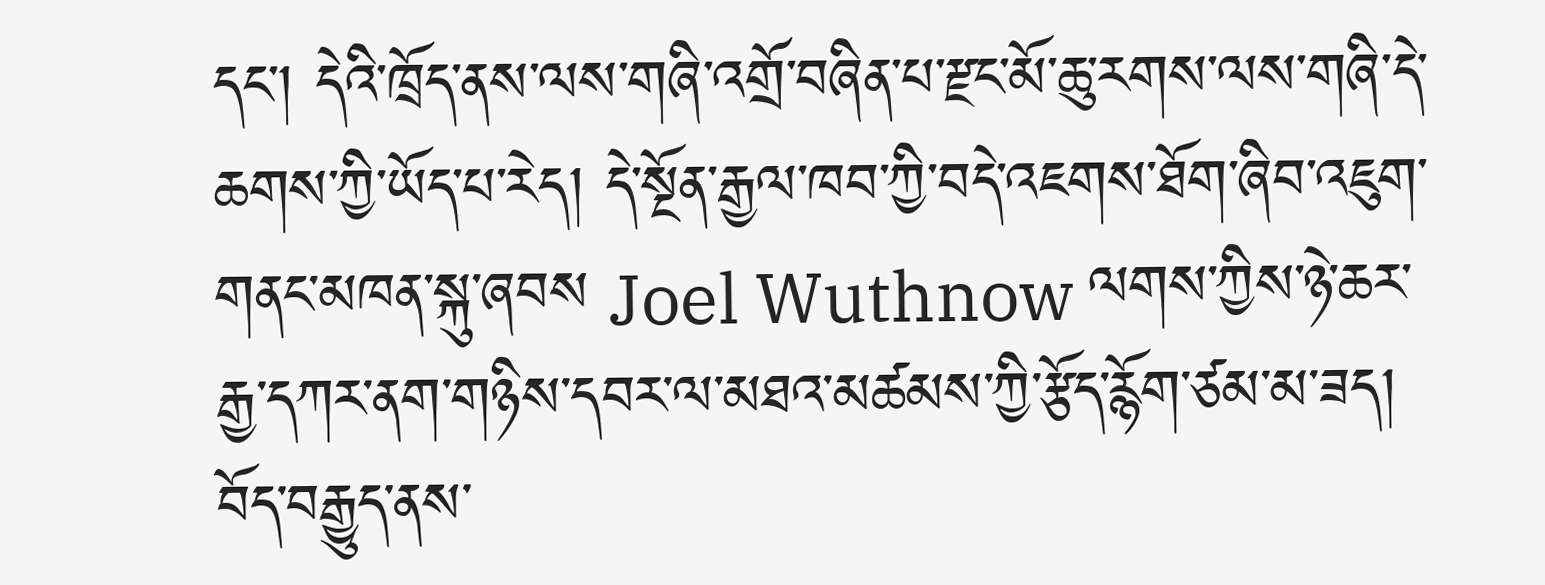དང་། དེའི་ཁྲོད་ནས་ལས་གཞི་འགྲོ་བཞིན་པ་རྫང་མོ་ཆུ་རགས་ལས་གཞི་དེ་ཆགས་ཀྱི་ཡོད་པ་རེད། དེ་སྔོན་རྒྱལ་ཁབ་ཀྱི་བདེ་འཇགས་ཐོག་ཞིབ་འཇུག་གནང་མཁན་སྐུ་ཞབས Joel Wuthnow ལགས་ཀྱིས་ཉེ་ཆར་རྒྱ་དཀར་ནག་གཉིས་དབར་ལ་མཐའ་མཚམས་ཀྱི་རྩོད་རྙོག་ཙམ་མ་ཟད། བོད་བརྒྱུད་ནས་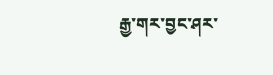རྒྱ་གར་བྱང་ཤར་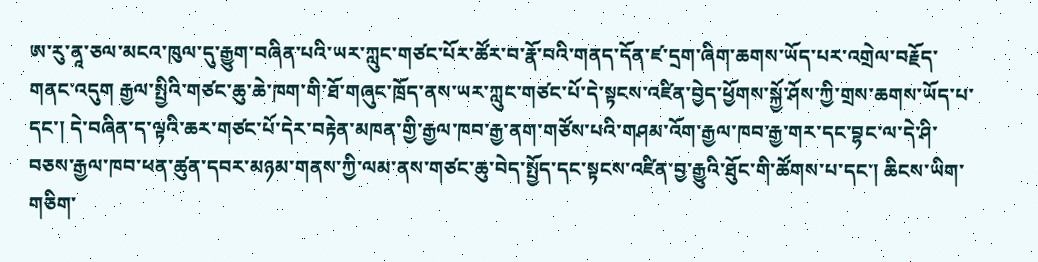ཨ་རུ་ནཱ་ཅལ་མངའ་ཁུལ་དུ་རྒྱུག་བཞིན་པའི་ཡར་ཀླུང་གཙང་པོར་ཚོར་བ་རྣོ་བའི་གནད་དོན་ཛ་དྲག་ཞིག་ཆགས་ཡོད་པར་འགྲེལ་བརྗོད་གནང་འདུག རྒྱལ་སྤྱིའི་གཙང་ཆུ་ཆེ་ཁག་གི་ཐོ་གཞུང་ཁྲོད་ནས་ཡར་ཀླུང་གཙང་པོ་དེ་སྟངས་འཛིན་བྱེད་ཕྱོགས་སྐྱོ་ཤོས་ཀྱི་གྲས་ཆགས་ཡོད་པ་དང་། དེ་བཞིན་ད་ལྟའི་ཆར་གཙང་པོ་དེར་བརྟེན་མཁན་གྱི་རྒྱལ་ཁབ་རྒྱ་ནག་གཙོས་པའི་གཤམ་འོག་རྒྱལ་ཁབ་རྒྱ་གར་དང་བྷང་ལ་དེ་ཤི་བཅས་རྒྱལ་ཁབ་ཕན་ཚུན་དབར་མཉམ་གནས་ཀྱི་ལམ་ནས་གཙང་ཆུ་བེད་སྤྱོད་དང་སྟངས་འཛིན་བྱ་རྒྱུའི་ཐོུང་གི་ཚོགས་པ་དང་། ཆིངས་ཡིག་གཅིག་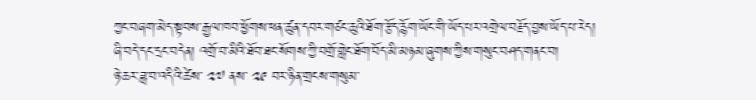ཀྱང་བཞག་མེད་སྟབས་རྒྱལ་ཁབ་ཕྱོགས་ཕན་ཚུན་དབར་གཙང་ཆུའི་ཐོག་རྩོད་རྙོག་ཡོང་གི་ཡོད་པར་འགྲེལ་བརྗོད་བྱས་ཡོད་པ་རེད།
ཞི་བདེ་དང་དྲང་བདེན། འགྲོ་བ་མིའི་ཐོབ་ཐང་སོགས་ཀྱི་བགྲོ་གླེང་ཐོག་བོད་མི་མཉམ་ཞུགས་ཀྱིས་གསུང་བཤད་གནང་བ།
ཉེ་ཆར་ཟླ་བ་འདིའི་ཚེས་ ༢༧ ནས་ ༢༩ བར་ཉིན་གྲངས་གསུམ་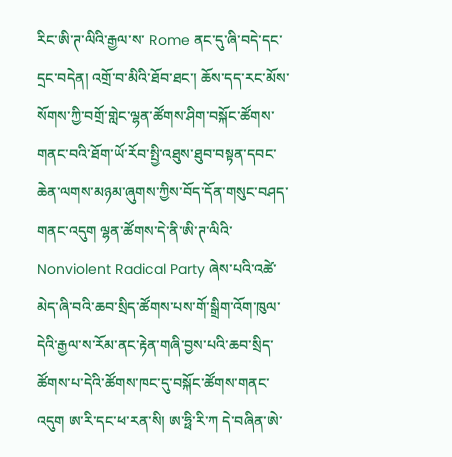རིང་ཨི་ཊ་ལིའི་རྒྱལ་ས་ Rome ནང་དུ་ཞི་བདེ་དང་དྲང་བདེན། འགྲོ་བ་མིའི་ཐོབ་ཐང་། ཆོས་དད་རང་མོས་སོགས་ཀྱི་བགྲོ་གླེང་ལྷན་ཚོགས་ཤིག་བསྐོང་ཚོགས་གནང་བའི་ཐོག་ཡོ་རོབ་སྤྱི་འཐུས་ཐུབ་བསྟན་དབང་ཆེན་ལགས་མཉམ་ཞུགས་ཀྱིས་བོད་དོན་གསུང་བཤད་གནང་འདུག ལྷན་ཚོགས་དེ་ནི་ཨི་ཊ་ལིའི་ Nonviolent Radical Party ཞེས་པའི་འཚེ་མེད་ཞི་བའི་ཆབ་སྲིད་ཚོགས་པས་གོ་སྒྲིག་འོག་ཁུལ་དེའི་རྒྱལ་ས་རོམ་ནང་རྟེན་གཞི་བྱས་པའི་ཆབ་སྲིད་ཚོགས་པ་དེའི་ཚོགས་ཁང་དུ་བསྐོང་ཚོགས་གནང་འདུག ཨ་རི་དང་ཕ་རན་སི། ཨ་ཧྥི་རི་ཀ དེ་བཞིན་ཨེ་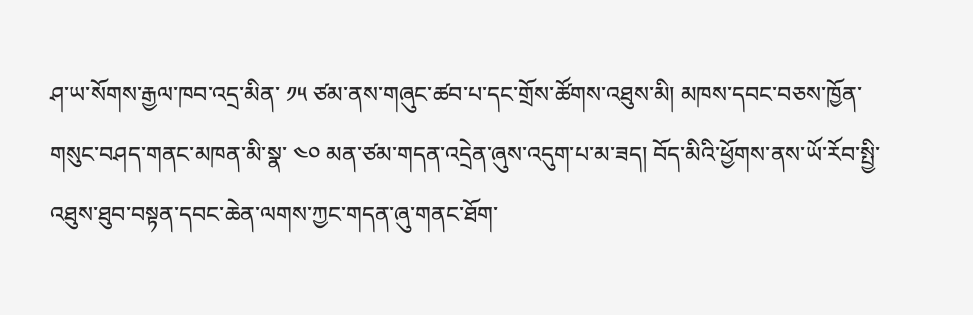ཤ་ཡ་སོགས་རྒྱལ་ཁབ་འདྲ་མིན་ ༡༥ ཙམ་ནས་གཞུང་ཚབ་པ་དང་གྲོས་ཚོགས་འཐུས་མི། མཁས་དབང་བཅས་ཁྱོན་གསུང་བཤད་གནང་མཁན་མི་སྣ་ ༤༠ མན་ཙམ་གདན་འདྲེན་ཞུས་འདུག་པ་མ་ཟད། བོད་མིའི་ཕྱོགས་ནས་ཡོ་རོབ་སྤྱི་འཐུས་ཐུབ་བསྟན་དབང་ཆེན་ལགས་ཀྱང་གདན་ཞུ་གནང་ཐོག་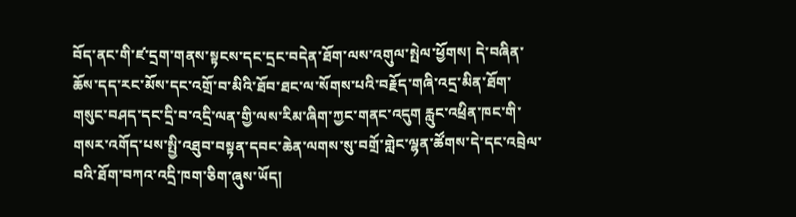བོད་ནང་གི་ཛ་དྲག་གནས་སྟངས་དང་དྲང་བདེན་ཐོག་ལས་འགུལ་སྤེལ་ཕྱོགས། དེ་བཞིན་ཆོས་དད་རང་མོས་དང་འགྲོ་བ་མིའི་ཐོབ་ཐང་ལ་སོགས་པའི་བརྗོད་གཞི་འདྲ་མིན་ཐོག་གསུང་བཤད་དང་དྲི་བ་འདྲི་ལན་གྱི་ལས་རིམ་ཞིག་ཀྱང་གནང་འདུག རླུང་འཕྲིན་ཁང་གི་གསར་འགོད་པས་སྤྱི་འཐུབ་བསྟན་དབང་ཆེན་ལགས་སུ་བགྲོ་གླེང་ལྷན་ཚོགས་དེ་དང་འབྲེལ་བའི་ཐོག་བཀའ་འདྲི་ཁག་ཅིག་ཞུས་ཡོད།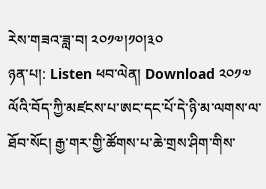རེས་གཟའ་ཟླ་བ། ༢༠༡༧།༡༠།༣༠
ཉན་པ།: Listen ཕབ་ལེན། Download ༢༠༡༧ ལོའི་བོད་ཀྱི་མཛངས་པ་ཨང་དང་པོ་དེ་ཉི་མ་ལགས་ལ་ཐོབ་སོང། རྒྱ་གར་གྱི་ཚོགས་པ་ཆེ་གྲས་ཤིག་གིས་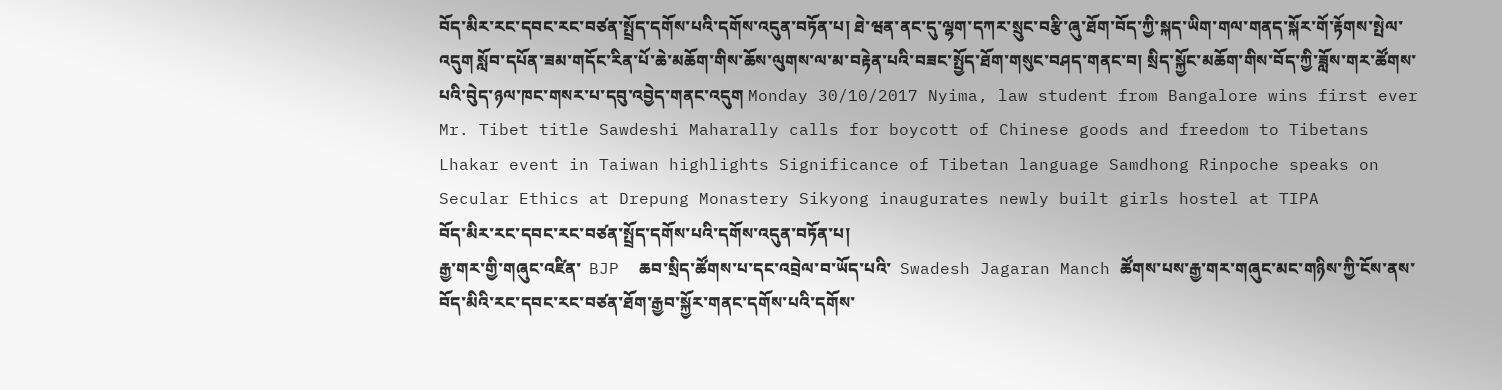བོད་མིར་རང་དབང་རང་བཙན་སྤྲོད་དགོས་པའི་དགོས་འདུན་བཏོན་པ། ཐེ་ཝན་ནང་དུ་ལྷག་དཀར་སྲུང་བརྩི་ཞུ་ཐོག་བོད་ཀྱི་སྐད་ཡིག་གལ་གནད་སྐོར་གོ་རྟོགས་སྤེལ་འདུག སློབ་དཔོན་ཟམ་གདོང་རིན་པོ་ཆེ་མཆོག་གིས་ཆོས་ལུགས་ལ་མ་བརྟེན་པའི་བཟང་སྤྱོད་ཐོག་གསུང་བཤད་གནང་བ། སྲིད་སྐྱོང་མཆོག་གིས་བོད་ཀྱི་ཟློས་གར་ཚོགས་པའི་བེུད་ཉལ་ཁང་གསར་པ་དབུ་འབྱེད་གནང་འདུག Monday 30/10/2017 Nyima, law student from Bangalore wins first ever Mr. Tibet title Sawdeshi Maharally calls for boycott of Chinese goods and freedom to Tibetans Lhakar event in Taiwan highlights Significance of Tibetan language Samdhong Rinpoche speaks on Secular Ethics at Drepung Monastery Sikyong inaugurates newly built girls hostel at TIPA
བོད་མིར་རང་དབང་རང་བཙན་སྤྲོད་དགོས་པའི་དགོས་འདུན་བཏོན་པ།
རྒྱ་གར་གྱི་གཞུང་འཛིན་  BJP  ཆབ་སྲིད་ཚོགས་པ་དང་འབྲེལ་བ་ཡོད་པའི་  Swadesh Jagaran Manch ཚོགས་པས་རྒྱ་གར་གཞུང་མང་གཉིས་ཀྱི་ངོས་ནས་བོད་མིའི་རང་དབང་རང་བཙན་ཐོག་རྒྱབ་སྐྱོར་གནང་དགོས་པའི་དགོས་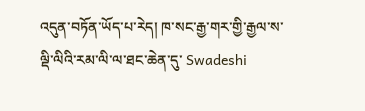འདུན་བཏོན་ཡོད་པ་རེད། ཁ་སང་རྒྱ་གར་གྱི་རྒྱལ་ས་ལྡི་ལིའི་རམ་ལི་ལ་ཐང་ཆེན་དུ་ Swadeshi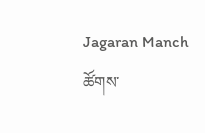Jagaran Manch  ཚོགས་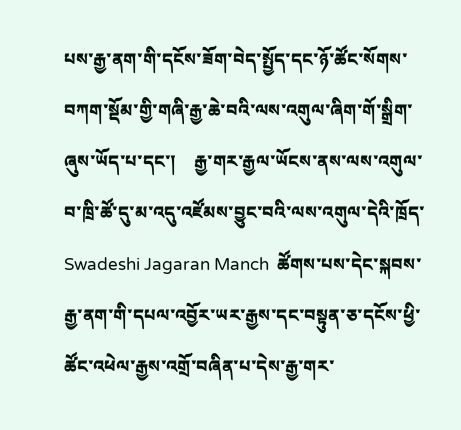པས་རྒྱ་ནག་གི་དངོས་ཟོག་བེད་སྤྱོད་དང་ཉོ་ཚོང་སོགས་བཀག་སྡོམ་གྱི་གཞི་རྒྱ་ཆེ་བའི་ལས་འགུལ་ཞིག་གོ་སྒྲིག་ཞུས་ཡོད་པ་དང་།    རྒྱ་གར་རྒྱལ་ཡོངས་ནས་ལས་འགུལ་བ་ཁྲི་ཚོ་དུ་མ་འདུ་འཛོམས་བྱུང་བའི་ལས་འགུལ་དེའི་ཁྲོད་ Swadeshi Jagaran Manch  ཚོགས་པས་དེང་སྐབས་རྒྱ་ནག་གི་དཔལ་འབྱོར་ཡར་རྒྱས་དང་བསྟུན་ཅ་དངོས་ཕྱི་ཚོང་འཕེལ་རྒྱས་འགྲོ་བཞིན་པ་དེས་རྒྱ་གར་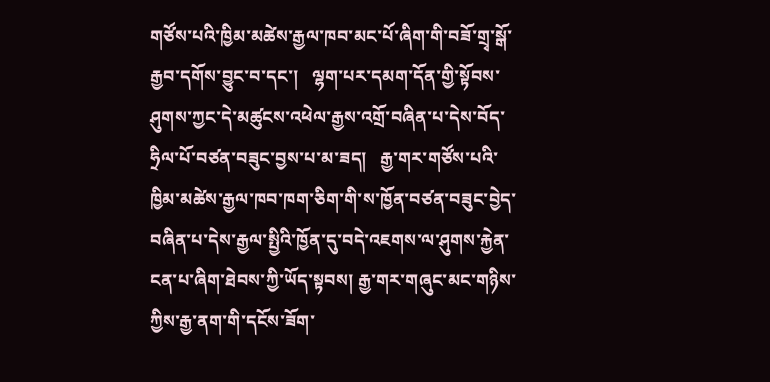གཙོས་པའི་ཁྱིམ་མཚེས་རྒྱལ་ཁབ་མང་པོ་ཞིག་གི་བཟོ་གྲྭ་སྒོ་རྒྱབ་དགོས་བྱུང་བ་དང་།   ལྷག་པར་དམག་དོན་གྱི་སྟོབས་ཤུགས་ཀྱང་དེ་མཚུངས་འཕེལ་རྒྱས་འགྲོ་བཞིན་པ་དེས་བོད་ཧྲིལ་པོ་བཙན་བཟུང་བྱས་པ་མ་ཟད།   རྒྱ་གར་གཙོས་པའི་ཁྱིམ་མཚེས་རྒྱལ་ཁབ་ཁག་ཅིག་གི་ས་ཁྱོན་བཙན་བཟུང་བྱེད་བཞིན་པ་དེས་རྒྱལ་སྤྱིའི་ཁྱོན་དུ་བདེ་འཇགས་ལ་ཤུགས་རྐྱེན་ངན་པ་ཞིག་ཐེབས་ཀྱི་ཡོད་སྟབས། རྒྱ་གར་གཞུང་མང་གཉིས་ཀྱིས་རྒྱ་ནག་གི་དངོས་ཟོག་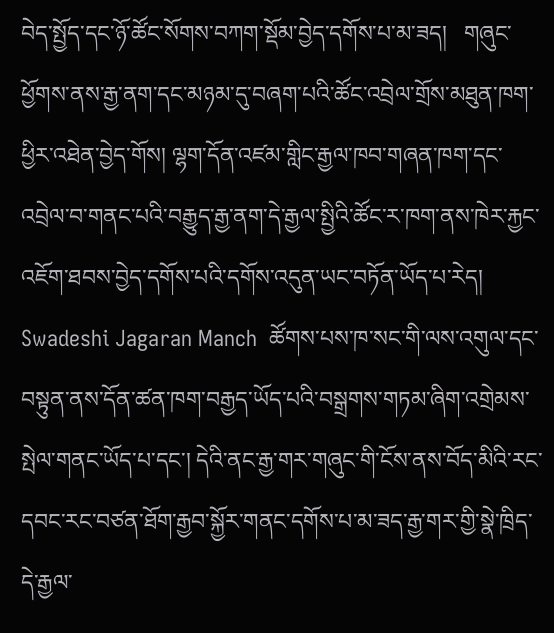བེད་སྤྱོད་དང་ཉོ་ཚོང་སོགས་བཀག་སྡོམ་བྱེད་དགོས་པ་མ་ཟད།   གཞུང་ཕྱོགས་ནས་རྒྱ་ནག་དང་མཉམ་དུ་བཞག་པའི་ཚོང་འབྲེལ་གྲོས་མཐུན་ཁག་ཕྱིར་འཐེན་བྱེད་གོས། ལྷག་དོན་འཛམ་གླིང་རྒྱལ་ཁབ་གཞན་ཁག་དང་འབྲེལ་བ་གནང་པའི་བརྒྱུད་རྒྱ་ནག་དེ་རྒྱལ་སྤྱིའི་ཚོང་ར་ཁག་ནས་ཁེར་རྐྱང་འཇོག་ཐབས་བྱེད་དགོས་པའི་དགོས་འདུན་ཡང་བཏོན་ཡོད་པ་རེད། Swadeshi Jagaran Manch  ཚོགས་པས་ཁ་སང་གི་ལས་འགུལ་དང་བསྟུན་ནས་དོན་ཚན་ཁག་བརྒྱད་ཡོད་པའི་བསྒྲགས་གཏམ་ཞིག་འགྲེམས་སྤེལ་གནང་ཡོད་པ་དང་། དེའི་ནང་རྒྱ་གར་གཞུང་གི་ངོས་ནས་བོད་མིའི་རང་དབང་རང་བཙན་ཐོག་རྒྱབ་སྐྱོར་གནང་དགོས་པ་མ་ཟད་རྒྱ་གར་གྱི་སྣེ་ཁྲིད་དེ་རྒྱལ་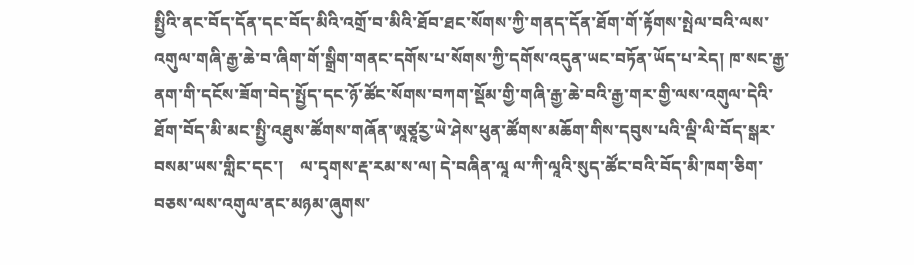སྤྱིའི་ནང་བོད་དོན་དང་བོད་མིའི་འགྲོ་བ་མིའི་ཐོབ་ཐང་སོགས་ཀྱི་གནད་དོན་ཐོག་གོ་རྟོགས་སྤེལ་བའི་ལས་འགུལ་གཞི་རྒྱ་ཆེ་བ་ཞིག་གོ་སྒྲིག་གནང་དགོས་པ་སོགས་ཀྱི་དགོས་འདུན་ཡང་བཏོན་ཡོད་པ་རེད། ཁ་སང་རྒྱ་ནག་གི་དངོས་ཟོག་བེད་སྤྱོད་དང་ཉོ་ཚོང་སོགས་བཀག་སྡོམ་གྱི་གཞི་རྒྱ་ཆེ་བའི་རྒྱ་གར་གྱི་ལས་འགུལ་དེའི་ཐོག་བོད་མི་མང་སྤྱི་འཐུས་ཚོགས་གཞོན་ཨཱཙཱརྱ་ཡེ་ཤེས་ཕུན་ཚོགས་མཆོག་གིས་དབུས་པའི་ལྡི་ལི་བོད་སྒར་བསམ་ཡས་གླིང་དང་།    ལ་དྭགས་རྡ་རམ་ས་ལ། དེ་བཞིན་ལཱ ལ་ཀི་ལཱའི་སུད་ཚོང་བའི་བོད་མི་ཁག་ཅིག་བཅས་ལས་འགུལ་ནང་མཉམ་ཞུགས་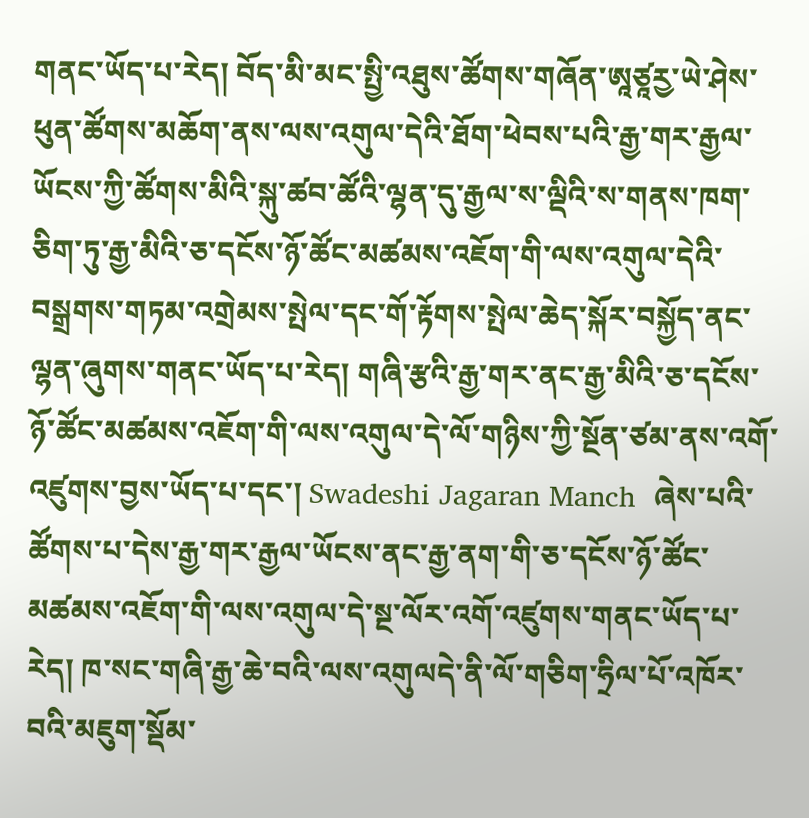གནང་ཡོད་པ་རེད། བོད་མི་མང་སྤྱི་འཐུས་ཚོགས་གཞོན་ཨཱཙཱརྱ་ཡེ་ཤེས་ཕུན་ཚོགས་མཆོག་ནས་ལས་འགུལ་དེའི་ཐོག་ཕེབས་པའི་རྒྱ་གར་རྒྱལ་ཡོངས་ཀྱི་ཚོགས་མིའི་སྐུ་ཚབ་ཚོའི་ལྷན་དུ་རྒྱལ་ས་ལྡིའི་ས་གནས་ཁག་ཅིག་ཏུ་རྒྱ་མིའི་ཅ་དངོས་ཉོ་ཚོང་མཚམས་འཇོག་གི་ལས་འགུལ་དེའི་བསྒྲགས་གཏམ་འགྲེམས་སྤེལ་དང་གོ་རྟོགས་སྤེལ་ཆེད་སྐོར་བསྐྱོད་ནང་ལྷན་ཞུགས་གནང་ཡོད་པ་རེད། གཞི་རྩའི་རྒྱ་གར་ནང་རྒྱ་མིའི་ཅ་དངོས་ཉོ་ཚོང་མཚམས་འཇོག་གི་ལས་འགུལ་དེ་ལོ་གཉིས་ཀྱི་སྔོན་ཙམ་ནས་འགོ་འཛུགས་བྱས་ཡོད་པ་དང་། Swadeshi Jagaran Manch  ཞེས་པའི་ཚོགས་པ་དེས་རྒྱ་གར་རྒྱལ་ཡོངས་ནང་རྒྱ་ནག་གི་ཅ་དངོས་ཉོ་ཚོང་མཚམས་འཇོག་གི་ལས་འགུལ་དེ་སྔ་ལོར་འགོ་འཛུགས་གནང་ཡོད་པ་རེད། ཁ་སང་གཞི་རྒྱ་ཆེ་བའི་ལས་འགུལདེ་ནི་ལོ་གཅིག་ཧྲིལ་པོ་འཁོར་བའི་མཇུག་སྡོམ་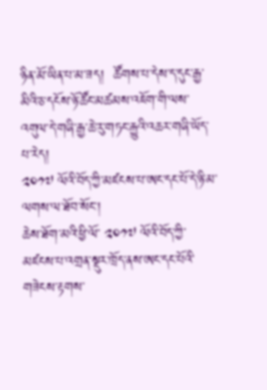ཉིན་མོ་ཡིན་པ་མ་ཟད།  ཚོགས་པ་དེས་ད་དུང་རྒྱ་མིའི་ཅ་དངོས་ཉོ་ཚོང་མཚམས་འཇོག་གི་ལས་འགུལ་དེ་གཞི་རྒྱ་ཆེ་རུ་གཏང་རྒྱུའི་འཆར་གཞི་ཡོད་པ་རེད།
༢༠༡༧ ལོའི་བོད་ཀྱི་མཛངས་པ་ཨང་དང་པོ་དེ་ཉི་མ་ལགས་ལ་ཐོབ་སོང་།
ཆེས་ཐོག་མའི་ཕྱི་ལོ་ ༢༠༡༧ ལོའི་བོད་ཀྱི་མཛངས་པ་འགྲན་སྡུར་ཁྲོད་ནས་ཨང་དང་པོའི་གཟེངས་རྟགས་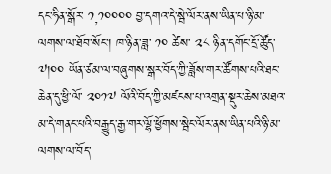དང་ཧིན་སྒོར་ ༡,༡༠༠༠༠ བྱ་དགའ་དེ་སྦེ་ལོར་ནས་ཡིན་པ་ཉི་མ་ལགས་ལ་ཐོབ་སོང་། ཁ་ཉིན་ཟླ་ ༡༠ ཚེས་ ༢༨ ཉིན་དགོང་དྲོ་ཚོུད་ ༧།༠༠ ཡོན་ཙམ་ལ་བཞུགས་སྒར་བོད་ཀྱི་ཟློས་གར་ཚོགས་པའི་ཐང་ཆེན་དུ་ཕྱི་ལོ་ ༢༠༡༧ ལོའི་བོད་ཀྱི་མཛངས་པ་འགྲན་སྡུར་ཆེས་མཐའ་མ་དེ་གནང་པའི་བརྒྱུད་རྒྱ་གར་ལྷོ་ཕྱོགས་སྦེང་ལོར་ནས་ཡིན་པའི་ཉི་མ་ལགས་ལ་བོད་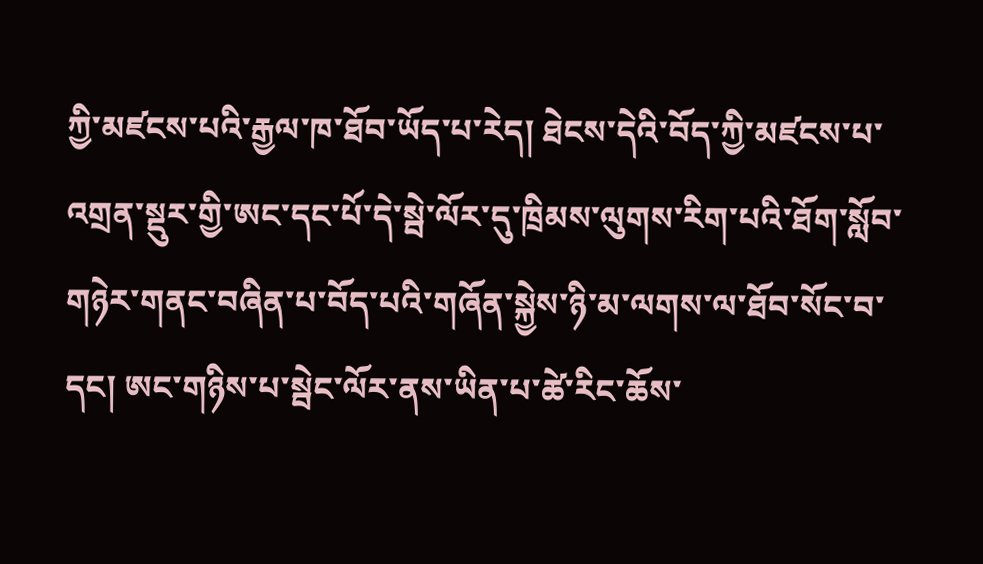ཀྱི་མཛངས་པའི་རྒྱལ་ཁ་ཐོབ་ཡོད་པ་རེད། ཐེངས་དེའི་བོད་ཀྱི་མཛངས་པ་འགྲན་སྡུར་གྱི་ཨང་དང་པོ་དེ་སྦེ་ལོར་དུ་ཁྲིམས་ལུགས་རིག་པའི་ཐོག་སློབ་གཉེར་གནང་བཞིན་པ་བོད་པའི་གཞོན་སྐྱེས་ཉི་མ་ལགས་ལ་ཐོབ་སོང་བ་དང། ཨང་གཉིས་པ་སྦེང་ལོར་ནས་ཡིན་པ་ཚེ་རིང་ཆོས་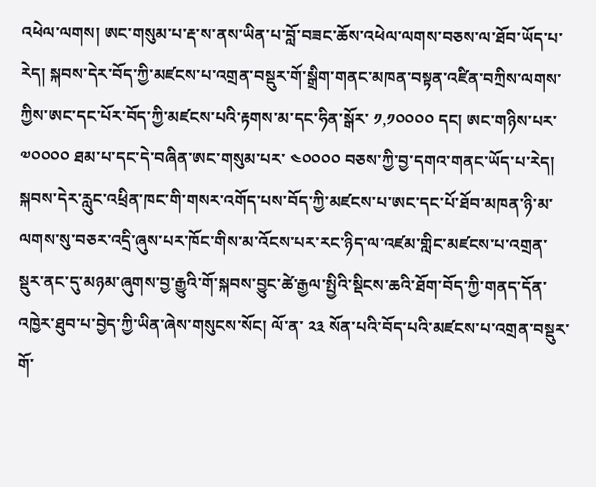འཕེལ་ལགས། ཨང་གསུམ་པ་རྡ་ས་ནས་ཡིན་པ་བློ་བཟང་ཆོས་འཕེལ་ལགས་བཅས་ལ་ཐོབ་ཡོད་པ་རེད། སྐབས་དེར་བོད་ཀྱི་མཛངས་པ་འགྲན་བསྡུར་གོ་སྒྲིག་གནང་མཁན་བསྟན་འཛིན་བཀྲིས་ལགས་ཀྱིས་ཨང་དང་པོར་བོད་ཀྱི་མཛངས་པའི་རྟགས་མ་དང་ཧིན་སྒོར་ ༡,༡༠༠༠༠ དང། ཨང་གཉིས་པར་ ༧༠༠༠༠ ཐམ་པ་དང་དེ་བཞིན་ཨང་གསུམ་པར་ ༤༠༠༠༠ བཅས་ཀྱི་བྱ་དགའ་གནང་ཡོད་པ་རེད། སྐབས་དེར་རླུང་འཕྲིན་ཁང་གི་གསར་འགོད་པས་བོད་ཀྱི་མཛངས་པ་ཨང་དང་པོ་ཐོབ་མཁན་ཉི་མ་ལགས་སུ་བཅར་འདྲི་ཞུས་པར་ཁོང་གིས་མ་འོངས་པར་རང་ཉིད་ལ་འཛམ་གླིང་མཛངས་པ་འགྲན་སྡུར་ནང་དུ་མཉམ་ཞུགས་བྱ་རྒྱུའི་གོ་སྐབས་བྱུང་ཚེ་རྒྱལ་སྤྱིའི་སྡིངས་ཆའི་ཐོག་བོད་ཀྱི་གནད་དོན་འཁྱེར་ཐུབ་པ་བྱེད་ཀྱི་ཡིན་ཞེས་གསུངས་སོང། ལོ་ན་ ༢༣ སོན་པའི་བོད་པའི་མཛངས་པ་འགྲན་བསྡུར་གོ་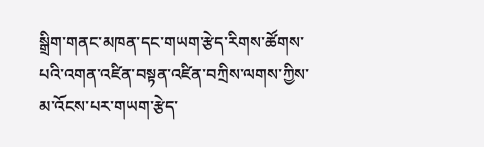སྒྲིག་གནང་མཁན་དང་གཡག་རྩེད་རིགས་ཚོགས་པའི་འགན་འཛིན་བསྟན་འཛིན་བཀྲིས་ལགས་ཀྱིས་མ་འོངས་པར་གཡག་རྩེད་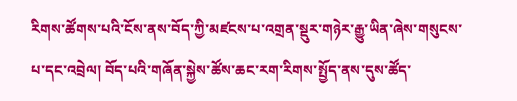རིགས་ཚོགས་པའི་ངོས་ནས་བོད་ཀྱི་མཛངས་པ་འགྲན་སྡུར་གཉེར་རྒྱུ་ཡིན་ཞེས་གསུངས་པ་དང་འབྲེལ། བོད་པའི་གཞོན་སྐྱེས་ཚོས་ཆང་རག་རིགས་སྤྱོད་ནས་དུས་ཚོད་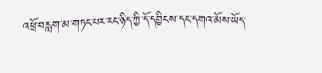འཕྲོ་བརླག་མ་གཏང་པར་རང་ཉིད་ཀྱི་དོ་དབྱིངས་དང་དགའ་མོས་ཡོད་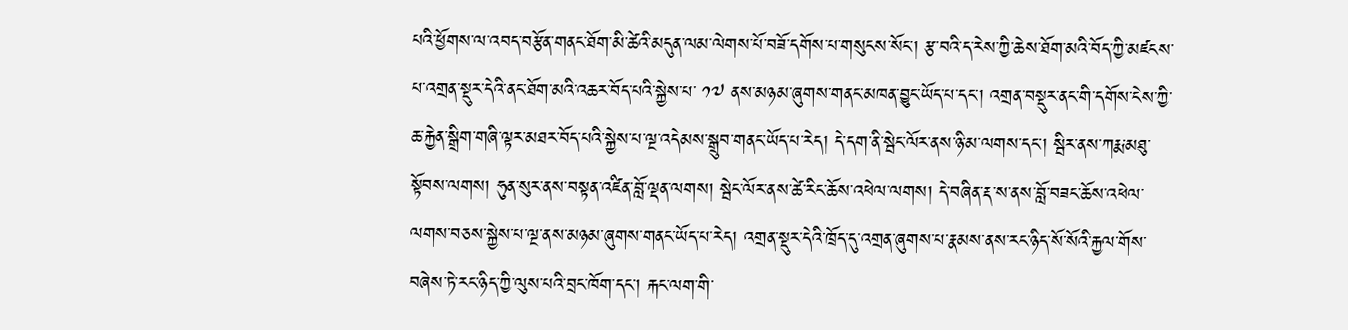པའི་ཕྱོགས་ལ་འབད་བརྩོན་གནང་ཐོག་མི་ཚེའི་མདུན་ལམ་ལེགས་པོ་བཟོ་དགོས་པ་གསུངས་སོང་། རྩ་བའི་ད་རེས་ཀྱི་ཆེས་ཐོག་མའི་བོད་ཀྱི་མཛངས་པ་འགྲན་སྡུར་དེའི་ནང་ཐོག་མའི་འཆར་བོད་པའི་སྐྱེས་པ་ ༡༧ ནས་མཉམ་ཞུགས་གནང་མཁན་བྱུང་ཡོད་པ་དང་། འགྲན་བསྡུར་ནང་གི་དགོས་ངེས་ཀྱི་ཆ་རྐྱེན་སྒྲིག་གཞི་ལྟར་མཐར་བོད་པའི་སྐྱེས་པ་ལྔ་འདེམས་སྒྲུབ་གནང་ཡོད་པ་རེད། དེ་དག་ནི་སྦེང་ལོར་ནས་ཉི་མ་ལགས་དང་། སྦིར་ནས་ཀརྨ་མཐུ་སྟོབས་ལགས། ཧུན་སུར་ནས་བསྟན་འཛིན་བློ་ལྡན་ལགས། སྦེང་ལོར་ནས་ཚེ་རིང་ཆོས་འཕེལ་ལགས། དེ་བཞིན་རྡ་ས་ནས་བློ་བཟང་ཆོས་འཕེལ་ལགས་བཅས་སྐྱེས་པ་ལྔ་ནས་མཉམ་ཞུགས་གནང་ཡོད་པ་རེད། འགྲན་སྡུར་དེའི་ཁྲོད་དུ་འགྲན་ཞུགས་པ་རྣམས་ནས་རང་ཉིད་སོ་སོའི་རྐྱལ་གོས་བཞེས་ཏེ་རང་ཉིད་ཀྱི་ལུས་པའི་བྲང་ཁོག་དང་། རྐང་ལག་གི་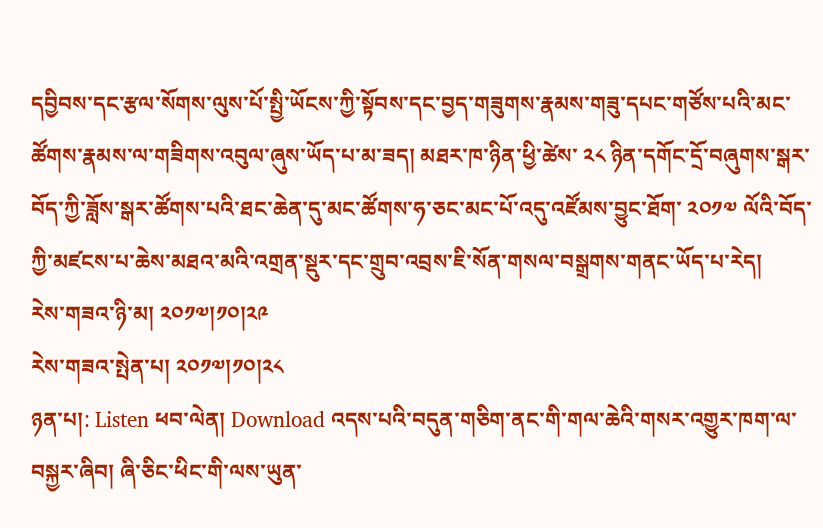དབྱིབས་དང་རྩལ་སོགས་ལུས་པོ་སྤྱི་ཡོངས་ཀྱི་སྟོབས་དང་བྱད་གཟུགས་རྣམས་གཟུ་དཔང་གཙོས་པའི་མང་ཚོགས་རྣམས་ལ་གཟིགས་འབུལ་ཞུས་ཡོད་པ་མ་ཟད། མཐར་ཁ་ཉིན་ཕྱི་ཚེས་ ༢༨ ཉིན་དགོང་དྲོ་བཞུགས་སྒར་བོད་ཀྱི་ཟློས་སྒར་ཚོགས་པའི་ཐང་ཆེན་དུ་མང་ཚོགས་ཧ་ཅང་མང་པོ་འདུ་འཛོམས་བྱུང་ཐོག་ ༢༠༡༧ ལོའི་བོད་ཀྱི་མཛངས་པ་ཆེས་མཐའ་མའི་འགྲན་སྡུར་དང་གྲུབ་འབྲས་ཇི་སོན་གསལ་བསྒྲགས་གནང་ཡོད་པ་རེད།
རེས་གཟའ་ཉི་མ། ༢༠༡༧།༡༠།༢༩
རེས་གཟའ་སྤེན་པ། ༢༠༡༧།༡༠།༢༨
ཉན་པ།: Listen ཕབ་ལེན། Download འདས་པའི་བདུན་གཅིག་ནང་གི་གལ་ཆེའི་གསར་འགྱུར་ཁག་ལ་བསྐྱར་ཞིབ། ཞི་ཅིང་ཕིང་གི་ལས་ཡུན་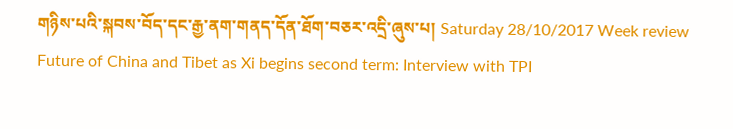གཉིས་པའི་སྐབས་བོད་དང་རྒྱ་ནག་གནད་དོན་ཐོག་བཅར་འདྲི་ཞུས་པ། Saturday 28/10/2017 Week review Future of China and Tibet as Xi begins second term: Interview with TPI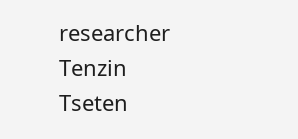researcher Tenzin Tseten